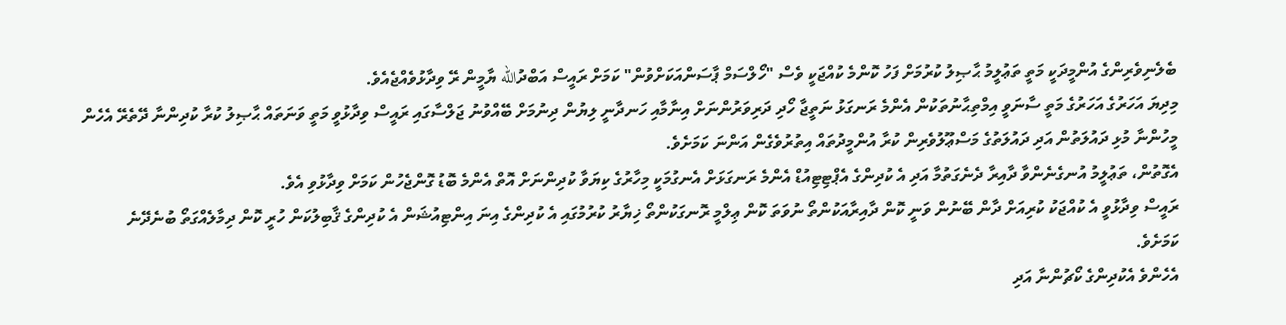ބެލެނިވެރިންގެ އުންމީދަކީ މަތީ ތަޢުލީމު ޙާޞިލު ކުރުމަށް ފަހު ކޮންމެ ކުއްޖަކީ ވެސް "ހޯލްސަމް ޕާސަންއަކަށްވުން" ކަމަށް ރައީސް އަބްދުالله ޔާމީން ރޭ ވިދާޅުވެއްޖެއެވެ.
މިދިޔަ އަހަރުގެ އަހަރުގެ މަތީ ސާނަވީ އިމްތިޙާނުތަކުން އެންމެ ރަނގަޅު ނަތީޖާ ހޯދި ދަރިވަރުންނަށް އިނާމާއި ހަނދާނީ ލިޔުން ދިނުމަށް ބޭއްވުނު ޖަލްސާގައި ރައީސް ވިދާޅުވީ މަތީ ވަނަތައް ޙާޞިލު ކުރާ ކުދިންނާ ދޭތެރޭ އެހެން މީހުންނާ މުޅި ދައުލަތުން އަދި ދައުލަތުގެ މަސްޢޫލުވެރިން ކުރާ އުންމީދުތައް އިތުރުވެގެން އަންނަ ކަމަށެވެ.
އެގޮތުން، ތަޢުލީމު އުނގެނެންވާ ދާއިރާ ދެނެގަތުމާ އަދި އެ ކުދިންގެ އެޕްޓިޓިއުޑް އެންމެ ރަނގަޅަށް އެނގުމަކީ މިހާރުގެ ކިޔަވާ ކުދިންނަށް އޮތް އެންމެ ބޮޑު ގޮންޖެހުން ކަމަށް ވިދާޅުވި އެވެ.
ރައީސް ވިދާޅުވީ އެ ކުއްޖަކު ކުރިއަށް ދާން ބޭނުން ވަނީ ކޮން ދާއިރާއަކުންތޯ ނުވަތަ ކޮން ޢިލްމީ ރޮނގަކުންތޯ ޚިޔާރު ކުރުމުގައި އެ ކުދިންގެ އިނަ އިންޓިއުޝަން އެ ކުދިންގެ ޤާބިލުކަން ހުރީ ކޮން ދިމާލެއްގަތޯ ބުނެދޭނެ ކަމަށެވެ.
އެހެންވެ އެކުދިންގެ ކޯޗުންނާ އަދި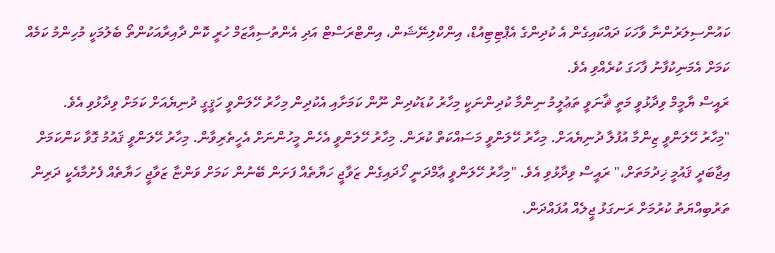ކައުންސިލަރުންނާ ވާހަކަ ދައްކައިގެން އެ ކުދިންގެ އެޕްޓިޓިއުޑް، އިންކްލިނޭޝަން، އިންޓްރަސްޓް އަދި އެންތުސިއާޒަމް ހުރީ ކޮން ދާއިރާއަކުންތޯ ބެލުމަކީ މުހިންމު ކަމެއް ކަމަށް އެމަނިކުފާނު ފާހަގަ ކުރެއްވި އެވެ.
ރައީސް ޔާމީމް ވިދާޅުވީ މަތީ ޘާނަވީ ތަޢުލީމު ނިންމާ ކުދިންނަކީ މިހާރު ކުޑަކުދިން ނޫން ކަމަށާއި އެކުދިން މިހާރު ހޭލަންވީ ހަޤީގީ ދުނިޔެއަށް ކަމަށް ވިދާޅުވި އެވެ.
"މިހާރު ހޭލަންވީ ޒިންމާ އުފުލާ ދުނިޔެއަށް. މިހާރު ހޭލަންވީ މަސައްކަތް ކުރަން. މިހާރު ހޭލަންވީ އެހެން މީހުންނަށް އެހީތެރިވާން. މިހާރު ހޭލަންވީ ޤައުމު ގޮވާ ކަންކަމަށް އިޖާބަދީ ޤައުމީ ޚިދުމަތަށް،" ރައީސް ވިދާޅުވި އެވެ. "މިހާރު ހޭލަންވީ ޢާމްދަނީ ހޯދައިގެން ޒަވާޖީ ހަޔާތެއް ފަށަން ބޭނުން ކަމަށް ވަންޏާ ޒަވާޖީ ހަޔާތެއް ފެށުމާއެކީ ދަރިން ތަރުބިއްޔަތު ކުރުމަށް ރަނގަޅު ޖީލެއް އުފައްދަން.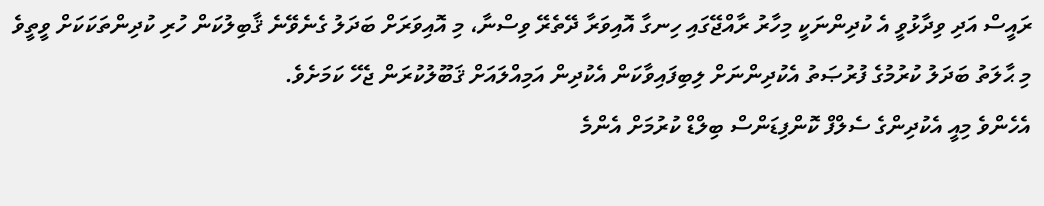ރައީސް އަދި ވިދާޅުވީ އެ ކުދިންނަކީ މިހާރު ރާއްޖޭގައި ހިނގާ އޮއިވަރާ ދޭތެރޭ ވިސްނާ، މި އޮއިވަރަށް ބަދަލު ގެނެވޭނެ ޤާބިލުކަން ހުރި ކުދިންތަކަކަށް ވީތީވެ މި ޙާލަތު ބަދަލު ކުރުމުގެ ފުރުޞަތު އެކުދިންނަށް ލިބިފައިވާކަން އެކުދިން އަމިއްލައަށް ޤަބޫލުކުރަން ޖެހޭ ކަމަށެވެ.
އެހެންވެ މިއީ އެކުދިންގެ ސެލްފް ކޮންފިޑަންސް ބިލްޑް ކުރުމަށް އެންމެ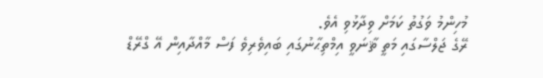މުހިންމު ވަގުތު ކަމަށް ވިދާޅުވި އެވެ.
ރޭގެ ޖަލްސާގައި މަތީ ޘާނަވީ އިމްތިޙާނުގައި ބައިވެރިވެ ފަސް މާއްދާއިން އޭ ގްރޭޑް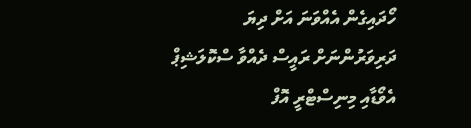ހޯދައިގެން އެއްވަނަ އަށް ދިޔަ ދަރިވަރުންނަށް ރައީސް ދެއްވާ ސްކޮލަޝިޕް އެވޯޑާއި މިނިސްޓްރީ އޮފް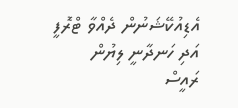އެޑިއުކޭޝަނުން ދެއްވާ ޓްރޮފީ އަދި ހަނދާނީ ލިޔުން ރައީސް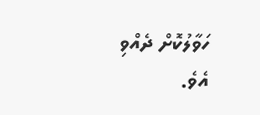ހަވާލުކޮށް ދެއްވި އެވެ.